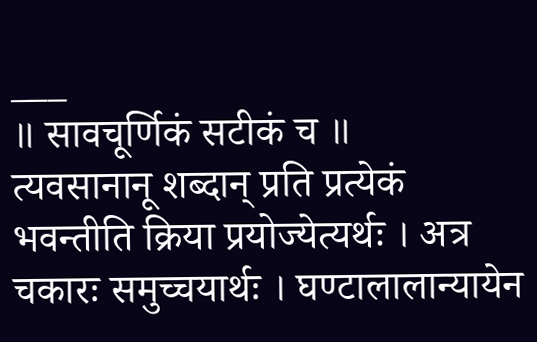___
॥ सावचूर्णिकं सटीकं च ॥
त्यवसानानू शब्दान् प्रति प्रत्येकं भवन्तीति क्रिया प्रयोज्येत्यर्थः । अत्र चकारः समुच्चयार्थः । घण्टालालान्यायेन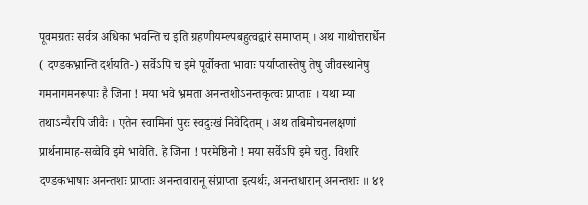पूवमग्रतः सर्वत्र अधिका भवन्ति च इति ग्रहणीयम्ल्पबहुत्वद्वारं समाप्तम् । अथ गाथोत्तरार्धेन ( दण्डकभ्रान्ति दर्शयति-) सर्वेऽपि च इमे पूर्वोक्ता भावाः पर्याप्तास्तेषु तेषु जीवस्थानेषु गमनागमनरूपाः है जिना ! मया भवे भ्रमता अनन्तशोऽनन्तकृत्वः प्राप्ताः । यथा म्या तथाऽन्यैरपि जीवैः । एतेन स्वामिनां पुरः स्वदुःखं निवेदितम् । अथ तबिमोचनलक्षणां प्रार्थनामाह-सव्वेवि इमे भावेति. हे जिना ! परमेष्ठिनो ! मया सर्वेऽपि इमे चतु. विशरि दण्डकभाषाः अनन्तशः प्राप्ताः अनन्तवारानू संप्राप्ता इत्यर्थः, अनन्तधारान् अनन्तशः ॥ ४१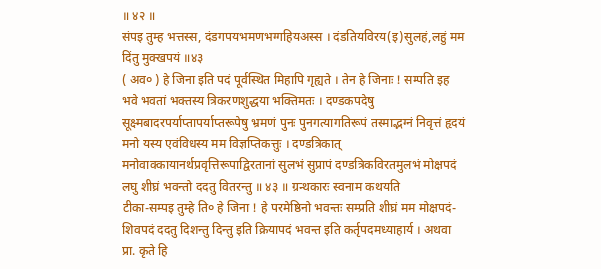॥ ४२ ॥
संपइ तुम्ह भत्तस्स, दंडगपयभमणभग्गहियअस्स । दंडतियविरय(इ)सुलहं,लहुं मम दिंतु मुक्खपयं ॥४३
( अव० ) हे जिना इति पदं पूर्वस्थित मिहापि गृह्यते । तेन हे जिनाः ! सम्पति इह भवे भवतां भक्तस्य त्रिकरणशुद्धया भक्तिमतः । दण्डकपदेषु सूक्ष्मबादरपर्याप्तापर्याप्तरूपेषु भ्रमणं पुनः पुनगत्यागतिरूपं तस्माद्भग्नं निवृत्तं हृदयं मनो यस्य एवंविधस्य मम विज्ञप्तिकत्तुः । दण्डत्रिकात् मनोवाक्कायानर्थप्रवृत्तिरूपाद्विरतानां सुलभं सुप्रापं दण्डत्रिकविरतमुलभं मोक्षपदं लघु शीघ्रं भवन्तो ददतु वितरन्तु ॥ ४३ ॥ ग्रन्थकारः स्वनाम कथयति
टीका-सम्पइ तुम्हे ति० हे जिना ! हे परमेष्ठिनो भवन्तः सम्प्रति शीघ्रं मम मोक्षपदं-शिवपदं ददतु दिशन्तु दिन्तु इति क्रियापदं भवन्त इति कर्तृपदमध्याहार्य । अथवा प्रा. कृते हि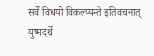सर्वे विधयो विकल्प्यन्ते इतिवचनात् युष्मदर्थे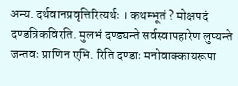अन्य. दर्थवानप्रवृत्तिरित्यर्थः । कथम्भूतं ? मोक्षपदं दण्डत्रिकविरति. मुलभं दण्ड्यन्ते सर्वस्वापहारेण लुप्यन्ते जन्तवः प्राणिन एभि. रिति दण्डाः मनोवाक्कायरूपा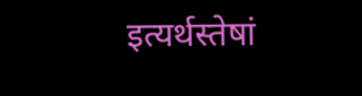इत्यर्थस्तेषां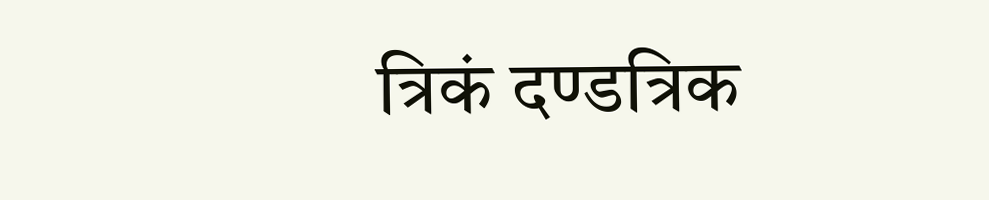त्रिकं दण्डत्रिक